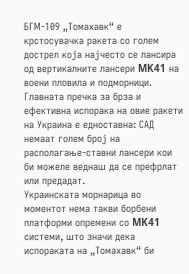БГМ-109 „Томахавк“ е крстосувачка ракета со голем дострел која најчесто се лансира од вертикалните лансери MK41 на воени пловила и подморници. Главната пречка за брза и ефективна испорака на овие ракети на Украина е едноставна: САД немаат голем број на располагање-ставни лансери кои би можеле веднаш да се префрлат или предадат.
Украинската морнарица во моментот нема такви борбени платформи опремени со MK41 системи, што значи дека испораката на „Томахавк“ би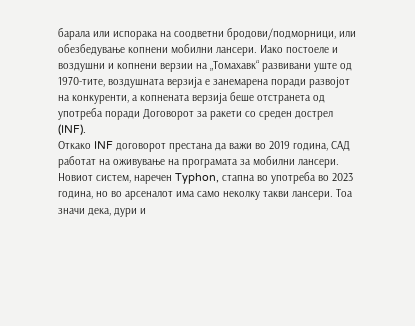барала или испорака на соодветни бродови/подморници, или обезбедување копнени мобилни лансери. Иако постоеле и воздушни и копнени верзии на „Томахавк“ развивани уште од 1970-тите, воздушната верзија е занемарена поради развојот на конкуренти, а копнената верзија беше отстранета од употреба поради Договорот за ракети со среден дострел (INF).
Откако INF договорот престана да важи во 2019 година, САД работат на оживување на програмата за мобилни лансери. Новиот систем, наречен Typhon, стапна во употреба во 2023 година, но во арсеналот има само неколку такви лансери. Тоа значи дека, дури и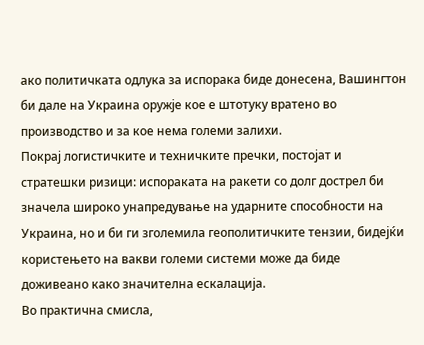ако политичката одлука за испорака биде донесена, Вашингтон би дале на Украина оружје кое е штотуку вратено во производство и за кое нема големи залихи.
Покрај логистичките и техничките пречки, постојат и стратешки ризици: испораката на ракети со долг дострел би значела широко унапредување на ударните способности на Украина, но и би ги зголемила геополитичките тензии, бидејќи користењето на вакви големи системи може да биде доживеано како значителна ескалација.
Во практична смисла,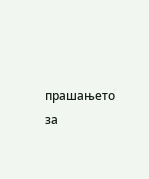прашањето за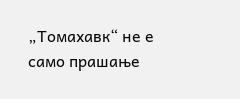„Томахавк“ не е само прашање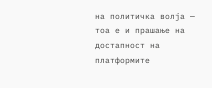на политичка волја — тоа е и прашање на достапност на платформите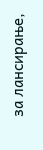за лансирање,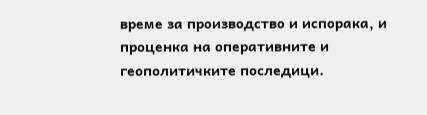време за производство и испорака, и проценка на оперативните и геополитичките последици.